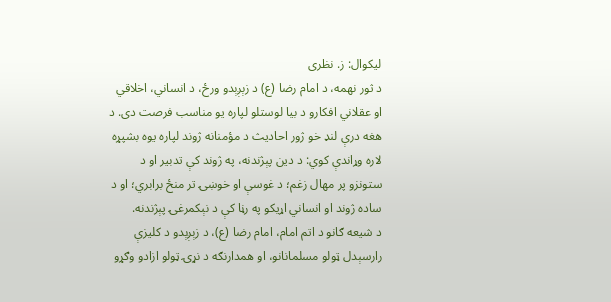لیکوال: ز. نظری
د ثور نهمه، د امام رضا (ع) د زېږېدو ورځ، د انساني، اخلاقي او عقلاني افکارو د بیا لوستلو لپاره یو مناسب فرصت دی. د هغه درې لنډ خو ژور احادیث د مؤمنانه ژوند لپاره یوه بشپړه لاره وړاندې کوي: د دین پېژندنه، په ژوند کې تدبیر او د ستونزو پر مهال زغم؛ د غوسې او خوښۍ تر منځ برابري؛ او د ساده ژوند او انساني اړیکو په رڼا کې د نېکمرغۍ پېژندنه.
د شیعه ګانو د اتم امام، امام رضا (ع)، د زېږېدو د کلیزې رارسېدل ټولو مسلمانانو، او همدارنګه د نړۍ ټولو ازادو وګړو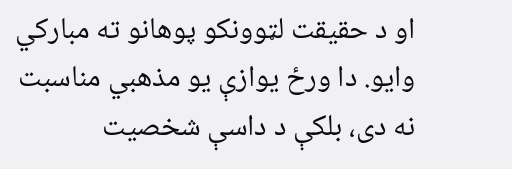او د حقیقت لټوونکو پوهانو ته مبارکي وایو. دا ورځ یوازې یو مذهبي مناسبت نه دی، بلکې د داسې شخصیت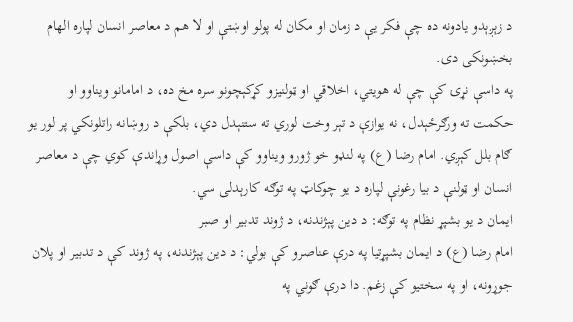د زېږېدو یادونه ده چې فکر یې د زمان او مکان له پولو اوښتې او لا هم د معاصر انسان لپاره الهام بخښونکی دی.
په داسې نړۍ کې چې له هویتي، اخلاقي او ټولنیزو کړکېچونو سره مخ ده، د امامانو ویناوو او حکمت ته ورګرځېدل، نه یوازې د تېر وخت لوري ته ستنېدل دي، بلکې د روښانه راتلونکي پر لور یو ګام بلل کېږي. امام رضا (ع) په لنډو خو ژورو ویناوو کې داسې اصول وړاندې کوي چې د معاصر انسان او ټولنې د بیا رغونې لپاره د یو چوکاټ په توګه کارېدلی سي.
ایمان د یو بشپړ نظام په توګه: د دین پېژندنه، د ژوند تدبیر او صبر
امام رضا (ع) د ایمان بشپړتیا په درې عناصرو کې بولي: د دین پېژندنه، په ژوند کې د تدبیر او پلان جوړونه، او په سختیو کې زغم. دا درې ګوني په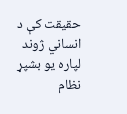حقیقت کې د انساني ژوند لپاره یو بشپړ نظام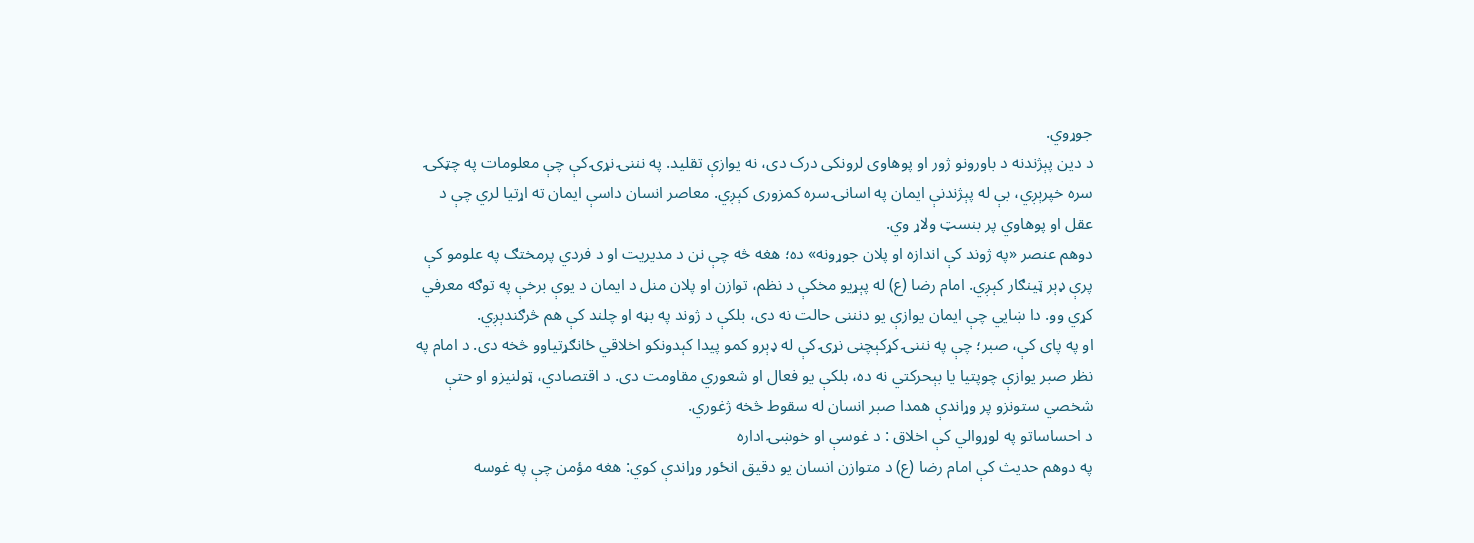جوړوي.
د دین پېژندنه د باورونو ژور او پوهاوی لرونکی درک دی، نه یوازې تقلید. په نننۍ نړۍ کې چې معلومات په چټکۍ سره خپرېږي، بې له پېژندنې ایمان په اسانۍ سره کمزوری کېږي. معاصر انسان داسې ایمان ته اړتیا لري چې د عقل او پوهاوي پر بنسټ ولاړ وي.
دوهم عنصر «په ژوند کې اندازه او پلان جوړونه» ده؛ هغه څه چې نن د مدیریت او د فردي پرمختګ په علومو کې پرې ډېر ټینګار کېږي. امام رضا (ع) له پېړیو مخکې د نظم، توازن او پلان منل د ایمان د یوې برخې په توګه معرفي کړي وو. دا ښايي چې ایمان یوازې یو دنننی حالت نه دی، بلکې د ژوند په بڼه او چلند کې هم څرګندېږي.
او په پای کې، صبر؛ چې په نننۍ کړکېچنی نړۍ کې له ډېرو کمو پیدا کېدونکو اخلاقي ځانګړتیاوو څخه دی. د امام په نظر صبر یوازې چوپتیا یا بېحرکتي نه ده، بلکې یو فعال او شعوري مقاومت دی. د اقتصادي، ټولنیزو او حتې شخصي ستونزو پر وړاندې همدا صبر انسان له سقوط څخه ژغوري.
د احساساتو په لوړوالي کې اخلاق : د غوسې او خوښۍ اداره
په دوهم حدیث کې امام رضا (ع) د متوازن انسان یو دقیق انځور وړاندې کوي: هغه مؤمن چې په غوسه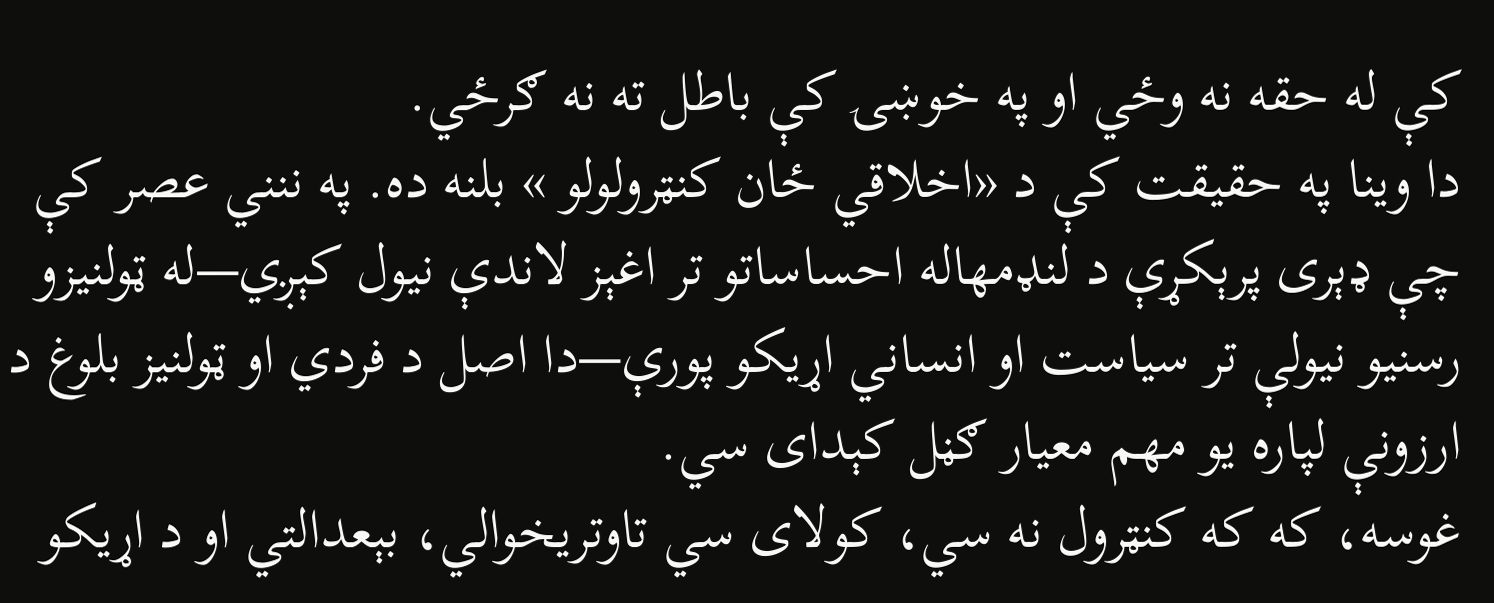کې له حقه نه وځي او په خوښۍ کې باطل ته نه ګرځي.
دا وینا په حقیقت کې د «اخلاقي ځان کنټرولولو » بلنه ده. په ننني عصر کې چې ډېری پرېکړې د لنډمهاله احساساتو تر اغېز لاندې نیول کېږي—له ټولنیزو رسنیو نیولې تر سیاست او انساني اړیکو پورې—دا اصل د فردي او ټولنیز بلوغ د ارزونې لپاره یو مهم معیار ګڼل کېدای سي.
غوسه، که که کنټرول نه سي، کولای سي تاوتریخوالي، بېعدالتي او د اړیکو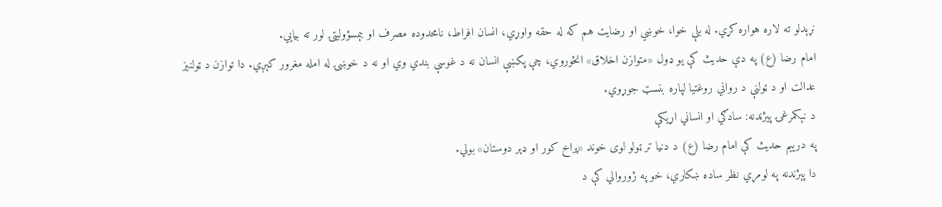نړېدلو ته لاره هواره کړي. له بلې خوا، خوښي او رضایت هم که له حقه واوړي، انسان افراط، نامحدوده مصرف او بېمسؤولیتۍ لور ته بیايي.
امام رضا (ع) په دې حدیث کې یو ډول «متوازن اخلاق» انځوروي، چې پکښې انسان نه د غوسې بندي وي او نه د خوښۍ له امله مغرور کېږي. دا توازن د ټولنیز عدالت او د ټولنې د رواني روغتیا لپاره بنسټ جوړوي.
د نېکمرغۍ پیژندنه: سادګي او انساني اړیکې
په درېیم حدیث کې امام رضا (ع) د دنیا تر ټولو لوی خوند «پراخ کور او ډېر دوستان» بولي.
دا پېژندنه په لومړي نظر ساده ښکاري، خو په ژوروالي کې د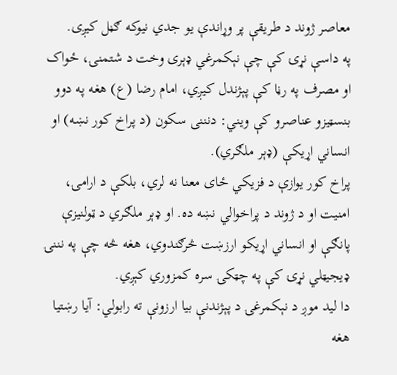معاصر ژوند د طریقې پر وړاندې یو جدي نيوکه ګڼل کیږی.
په داسې نړۍ کې چې نېکمرغي ډېری وخت د شتمنۍ، ځواک او مصرف په رڼا کې پېژندل کیږي، امام رضا (ع) هغه په دوو بنسټیزو عناصرو کې ویني: دنننی سکون (د پراخ کور نښه) او انساني اړیکې (ډېر ملګري).
پراخ کور یوازې د فزیکي ځای معنا نه لري، بلکې د ارامۍ، امنیت او د ژوند د پراخوالي نښه ده. او ډېر ملګري د ټولنیزې پانګې او انساني اړیکو ارزښت څرګندوي، هغه څه چې په نننۍ ډیجیټلي نړۍ کې په چټکۍ سره کمزوري کېږي.
دا لید موږ د نېکمرغۍ د پېژندنې بیا ارزونې ته رابولي: آیا رښتیا هغه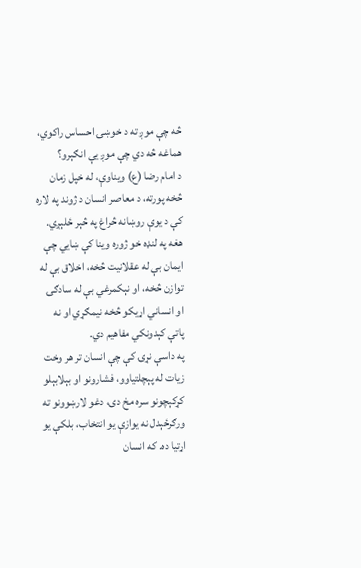څه چې موږ ته د خوښۍ احساس راکوي، هماغه څه دي چې موږ یې انګېرو؟
د امام رضا (ع) ویناوې، له خپل زمان څخه پورته، د معاصر انسان د ژوند په لاره کې د یوې روښانه څراغ په څېر ځلېږي. هغه په لنډه خو ژوره وینا کې ښايي چې ایمان بې له عقلانیت څخه، اخلاق بې له توازن څخه، او نېکمرغي بې له سادګۍ او انساني اړیکو څخه نیمګړي او نه پاتې کېدونکي مفاهیم دي.
په داسې نړۍ کې چې انسان تر هر وخت زیات له پېچلتیاوو، فشارونو او بېلابېلو کړکېچونو سره مخ دی، دغو لارښوونو ته ورګرځېدل نه یوازې یو انتخاب، بلکې یو اړتیا ده. که انسان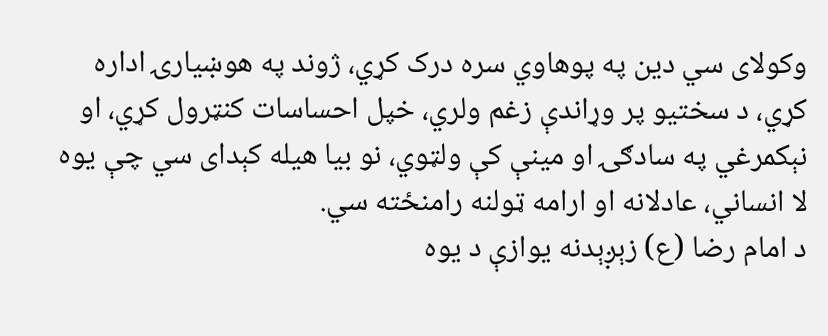وکولای سي دین په پوهاوي سره درک کړي، ژوند په هوښیارۍ اداره کړي، د سختیو پر وړاندې زغم ولري، خپل احساسات کنټرول کړي، او نېکمرغي په سادګۍ او مینې کې ولټوي، نو بیا هیله کېدای سي چې یوه لا انساني، عادلانه او ارامه ټولنه رامنځته سي.
د امام رضا (ع) زېږېدنه یوازې د یوه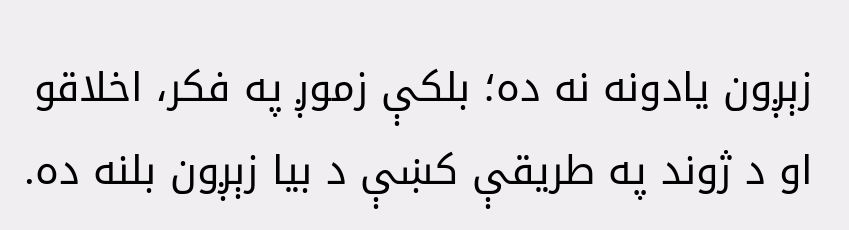زېږون یادونه نه ده؛ بلکې زموږ په فکر، اخلاقو او د ژوند په طریقې کښې د بیا زېږون بلنه ده.